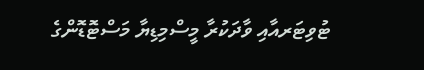ޓުވިޓަރއާއި ވާދަކުރާ މީސްމިޑިޔާ މަސްޓޮޑޮންގެ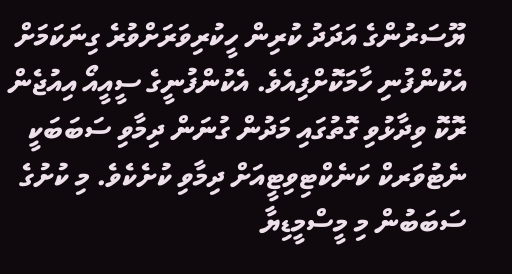ޔޫސަރުންގެ އަދަދު ކުރިން ހީކުރިވަރަށްވުރެ ގިނަކަމަށް އެކުންފުނި ހާމަކޮށްފިއެވެ. އެކުންފުނީގެ ސީއީއޯ އިއުޖެން ރޮކޮ ވިދާޅުވި ގޮތުގައި މަދުން ގުނަން ދިމާވި ސަބަބަކީ ނެޓުވަރކް ކަނެކްޓިވިޓީއަށް ދިމާވި ކުށެކެވެ. މި ކުށުގެ ސަބަބުން މި މީސްމީޑިޔާ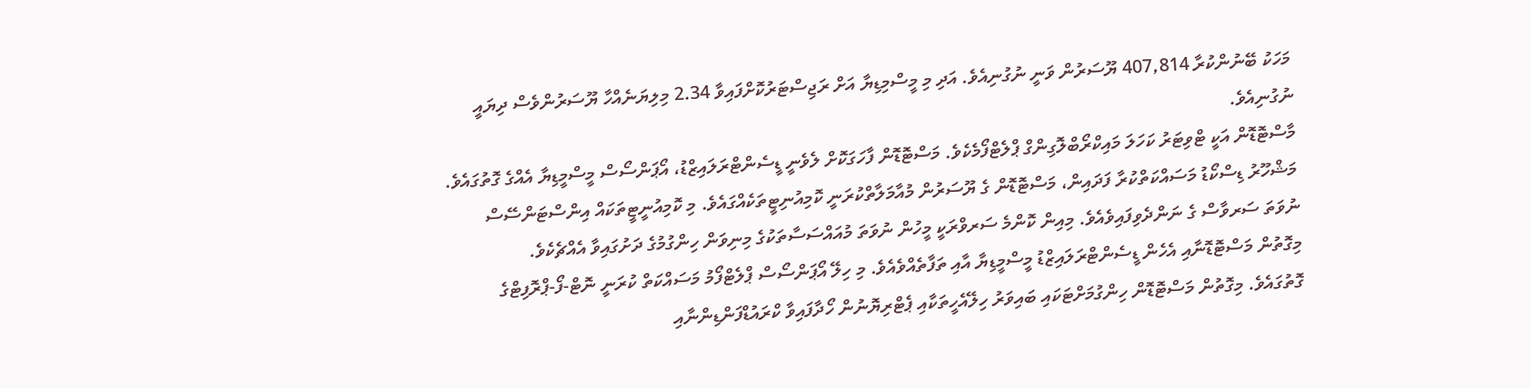މަހަކު ބޭނުންކުރާ 407,814 ޔޫސަރުން ވަނީ ނުގުނިއެވެ. އަދި މި މީސްމިޑިޔާ އަށް ރަޖިސްޓަރުކޮށްފައިވާ 2.34 މިލިޔަނެއްހާ ޔޫސަރުންވެސް ދިޔައީ ނުގުނިއެވެ.
މާސްޓޮޑޮން އަކީ ޓްވިޓަރު ކަހަލަ މައިކްރޯބްލޮގިންގް ޕްލެޓްފޯމެކެވެ. މަސްޓޮޑޮން ފާހަގަކޮށް ލެވެނީ ޑީސެންޓްރަލައިޒްޑު، އޯޕަންސޯސް މީސްމީޑިޔާ އެއްގެ ގޮތުގައެވެ. މަޝްހޫރު ޑިސްކޯޑު މަސައްކަތްކުރާ ފަދައިން، މަސްޓޮޑޮން ގެ ޔޫސަރުން މުއާމަލާތްކުރަނީ ކޮމިއުނިޓީތަކެއްގައެވެ. މި ކޮމިއުނީޓީތަކައް އިންސްޓަންސޭސް ނުވަތަ ސަރވާސް ގެ ނަންދެވިފައިވެއެވެ. މިއިން ކޮންމެ ސަރވްރަކީ މީހުން ނުވަތަ މުއައްސަސާތަކުގެ މިނިވަން ހިންގުމުގެ ދަށުގައިވާ އެއްޗެކެވެ.
މިގޮތުން މަސްޓޮޑޮނާއި އެހެން ޑީސެންޓްރަލައިޒްޑު މީސްމީޑިޔާ އާއި ތަފާތެއްވެއެވެ. މި ހިލޭ އޯޕަންސޯސް ޕްލެޓްފޯމު މަސައްކަތް ކުރަނީ ނޮޓް-ފޯ-ޕްރޮފިޓްގެ ގޮތުގައެވެ. މިގޮތުން މަސްޓޮޑޮން ހިންގުމަށްޓަކައި ބައިވަރު ހިލޭއެހީތަކާއި ޕެޓްރިޔޮނުން ހޯދާފައިވާ ކްރައުޑްފަންޑިންނާއި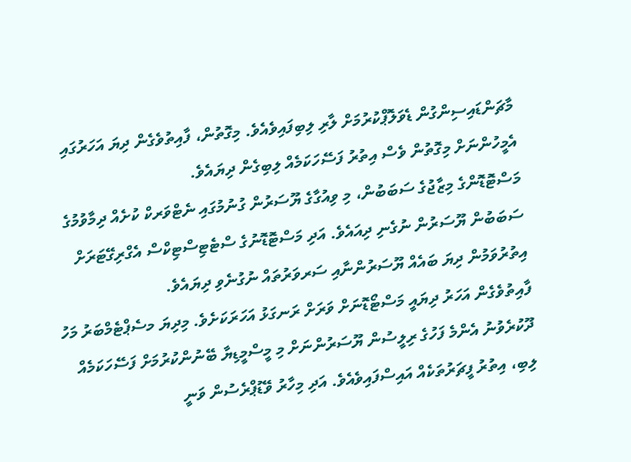މާޗަންޑައިސިންގުން ޑެވަލޮޕްކުރުމަށް ލާރި ލިބިފައިވެއެވެ. މިގޮތުން، ފާއިތުވެގެން ދިޔަ އަހަރުގައި އެމީހުންނަށް މިގޮތުން ވެސް އިތުރު ފަސޭހަކަމެއް ލިބިގެން ދިޔައެވެ.
މަސްޓޮޑޮންގެ މިޒާޖުގެ ސަބަބުން، މި ވިއުގާގެ ޔޫސަރުން ގުނުމުގައި ނެޓްވަރކް ކުށެއް ދިމާވުމުގެ ސަބަބުން ޔޫސަރުން ނުގެނި ދިއައެވެ. އަދި މަސްޓޮޑޮނުގެ ސްޓެޓިސްޓިކްސް އެގްރިގޭޓަރަށް އިތުރުވަމުން ދިޔަ ބައެއް ޔޫސަރުންނާއި ސަރވަރުތައް ނުގުނެވި ދިޔައެވެ.
ފާއިތުވެގެން އަހަރު ދިޔައީ މަސްޓޯޑޮނަށް ވަރަށް ރަނގަޅު އަހަރަކަށެވެ. މިދިޔަ މސެޕްޓެމްބަރު މަހު ދޫކުރެވުނު އެންމެ ފަހުގެ ރިލީސުން ޔޫސަރުންނަށް މި މީސްމީޑިޔާ ބޭނުންކުރުމަށް ފަސޭހަކަމެއް ލިބި، އިތުރު ފީޗަރުތަކެއް އައިސްފައިވެއެވެ. އަދި މިހާރު ވޭޑުޕްރެސުން ވަނީ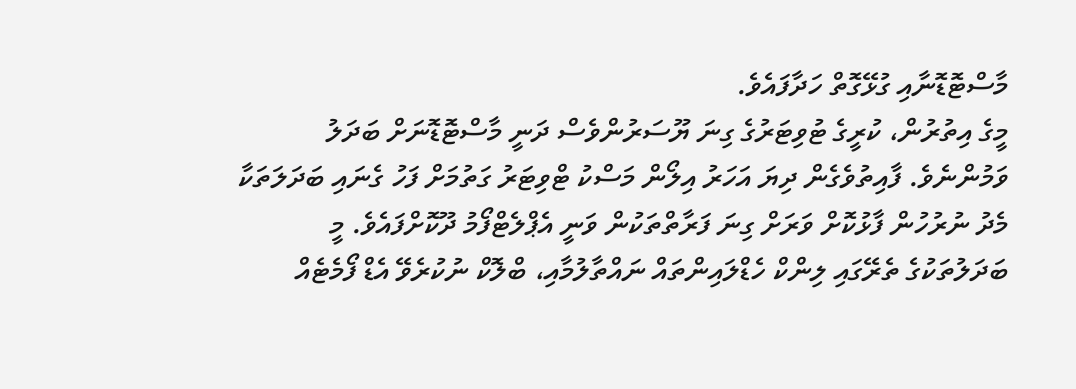މާސްޓޮޑޮނާއި ގުޅޭގޮތް ހަދާފައެވެ.
މީގެ އިތުރުން، ކުރީގެ ޓުވިޓަރުގެ ގިނަ ޔޫސަރުންވެސް ދަނީ މާސްޓޮޑޮނަށް ބަދަލު ވަމުންނެވެ. ފާއިތުވެގެން ދިޔަ އަހަރު އިލޯން މަސްކު ޓްވިޓަރު ގަތުމަށް ފަހު ގެނައި ބަދަލަތަކާ މެދު ނުރުހުން ފާޅުކޮށް ވަރަށް ގިނަ ފަރާތްތަކުން ވަނީ އެޕްލެޓްފޯމު ދޫކޮށްފައެވެ. މީ ބަދަލުތަކުގެ ތެރޭގައި ލިންކް ހެޑްލައިންތައް ނައްތާލުމާއި، ބްލޮކް ނުކުރެވޭ އެޑް ފޯމެޓެއް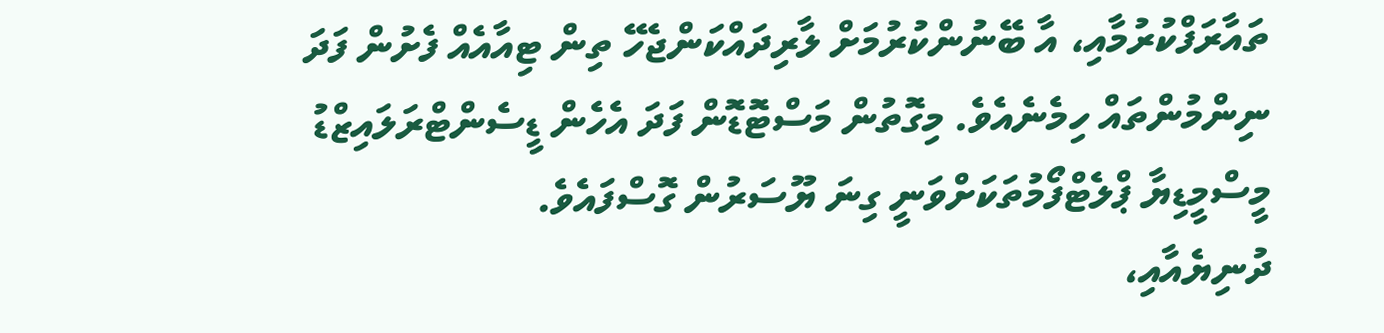ތައާރަފްކުރުމާއި، އާ ބޭނުންކުރުމަށް ލާރިދައްކަންޖެހޭ ތިން ޓިއާއެއް ފެށުން ފަދަ ނިންމުންތައް ހިމެނެއެވެ. މިގޮތުން މަސްޓޮޑޮން ފަދަ އެހެން ޑީސެންޓްރަލައިޒްޑު މީސްމީޑިޔާ ޕްލެޓްފޯމުތަކަށްވަނީ ގިނަ ޔޫސަރުން ގޮސްފައެވެ.
ދުނިޔެއާއި،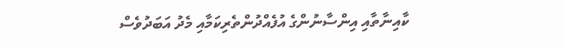ކާއިނާތާއި އިންސާނުންގެ އުފެއްދުންތެރިކަމާއި މެދު އަބަދުވެސް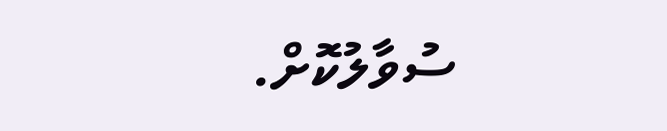ސުވާލުކޮށް.